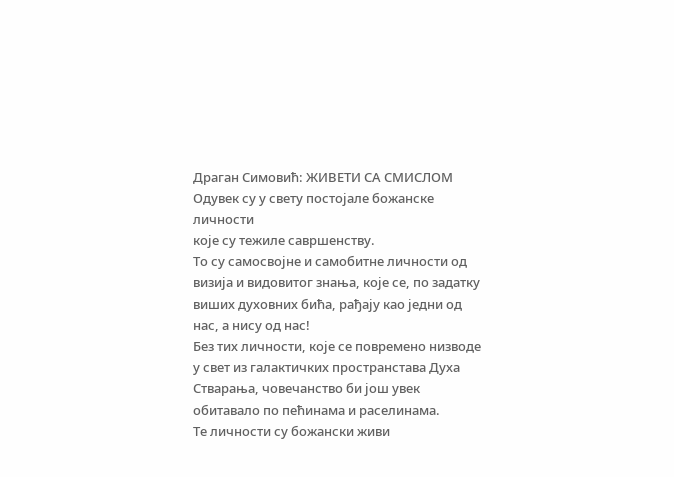Драган Симовић: ЖИВЕТИ СА СМИСЛОМ
Одувек су у свету постојале божанске личности
које су тежиле савршенству.
То су самосвојне и самобитне личности од визија и видовитог знања, које се, по задатку виших духовних бића, рађају као једни од нас, а нису од нас!
Без тих личности, које се повремено низводе у свет из галактичких пространстава Духа Стварања, човечанство би још увек обитавало по пећинама и раселинама.
Те личности су божански живи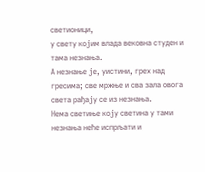светионици,
у свету којим влада вековна студен и тама незнања.
А незнање је, уистини, грех над гресима; све мржње и сва зала овога света рађају се из незнања.
Нема светиње коју светина у тами незнања неће испрљати и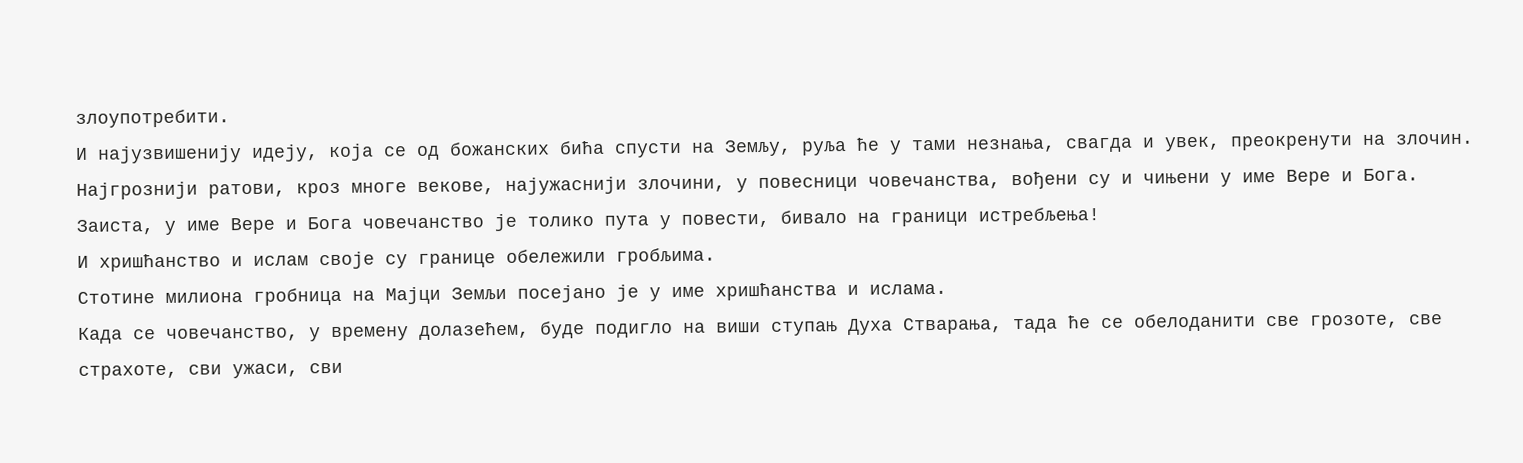злоупотребити.
И најузвишенију идеју, која се од божанских бића спусти на Земљу, руља ће у тами незнања, свагда и увек, преокренути на злочин.
Најгрознији ратови, кроз многе векове, најужаснији злочини, у повесници човечанства, вођени су и чињени у име Вере и Бога.
Заиста, у име Вере и Бога човечанство је толико пута у повести, бивало на граници истребљења!
И хришћанство и ислам своје су границе обележили гробљима.
Стотине милиона гробница на Мајци Земљи посејано је у име хришћанства и ислама.
Када се човечанство, у времену долазећем, буде подигло на виши ступањ Духа Стварања, тада ће се обелоданити све грозоте, све страхоте, сви ужаси, сви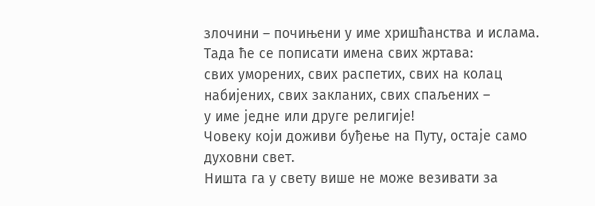злочини – почињени у име хришћанства и ислама.
Тада ће се пописати имена свих жртава:
свих уморених, свих распетих, свих на колац набијених, свих закланих, свих спаљених –
у име једне или друге религије!
Човеку који доживи буђење на Путу, остаје само духовни свет.
Ништа га у свету више не може везивати за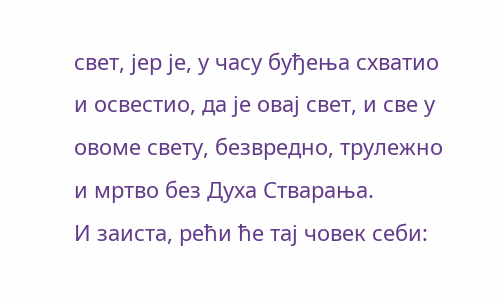свет, јер је, у часу буђења схватио и освестио, да је овај свет, и све у овоме свету, безвредно, трулежно и мртво без Духа Стварања.
И заиста, рећи ће тај човек себи: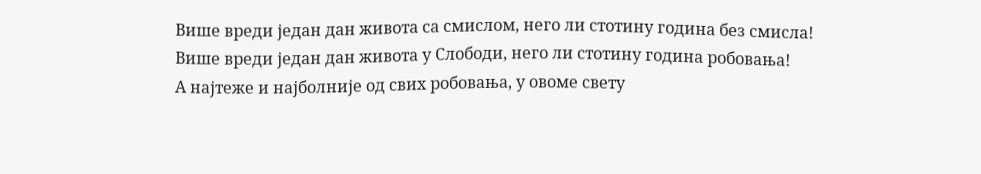Више вреди један дан живота са смислом, него ли стотину година без смисла!
Више вреди један дан живота у Слободи, него ли стотину година робовања!
А најтеже и најболније од свих робовања, у овоме свету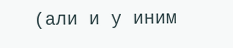(али и у иним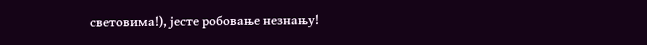световима!), јесте робовање незнању!